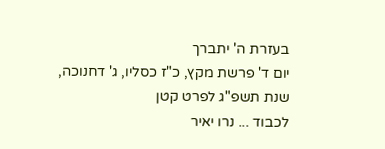בעזרת ה' יתברך
יום ד' פרשת מקץ, כ"ז כסליו, ג' דחנוכה, שנת תשפ"ג לפרט קטן
לכבוד ... נרו יאיר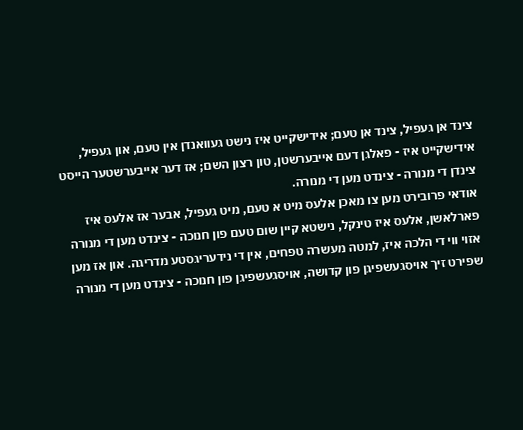צינד אן געפיל, צינד אן טעם; אידישקייט איז נישט געוואנדן אין טעם, און געפיל, אידישקייט איז - פאלגן דעם אייבערשטן, טון רצון השם; אז דער אייבערשטער הייסט צינדן די מנורה - צינדט מען די מנורה.
אודאי פרובירט מען צו מאכן אלעס מיט א טעם, מיט געפיל, אבער אז אלעס איז פארלאשן, אלעס איז טינקל, נישטא קיין שום טעם פון חנוכה - צינדט מען די מנורה אזוי ווי די הלכה איז, למטה מעשרה טפחים, אין די נידעריגסטע מדריגה. און אז מען שפירט זיך אויסגעשפיגן פון קדושה, אויסגעשפיגן פון חנוכה - צינדט מען די מנורה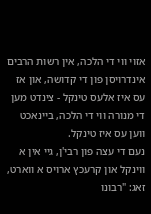אזוי ווי די הלכה, אין רשות הרבים אינדרויסן פון די קדושה, און אז עס איז אלעס טינקל - צינדט מען די מנורה ווי די הלכה, ביינאכט ווען עס איז טינקל.
נעם די עצה פון רבי'ן, גיי אין א ווינקל און קרעכץ ארויס א ווארט, זאג: "רבונו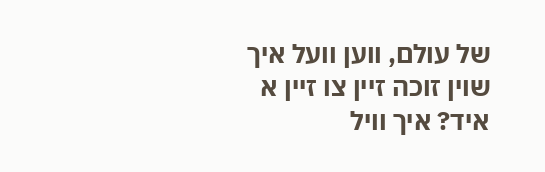של עולם, ווען וועל איך שוין זוכה זיין צו זיין א איד? איך וויל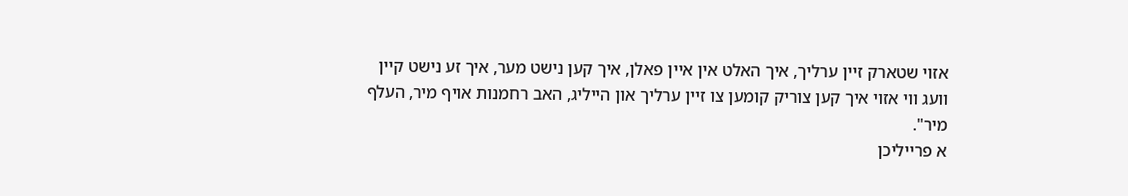אזוי שטארק זיין ערליך, איך האלט אין איין פאלן, איך קען נישט מער, איך זע נישט קיין וועג ווי אזוי איך קען צוריק קומען צו זיין ערליך און הייליג, האב רחמנות אויף מיר, העלף מיר".
א פרייליכן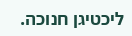ליכטיגן חנוכה.